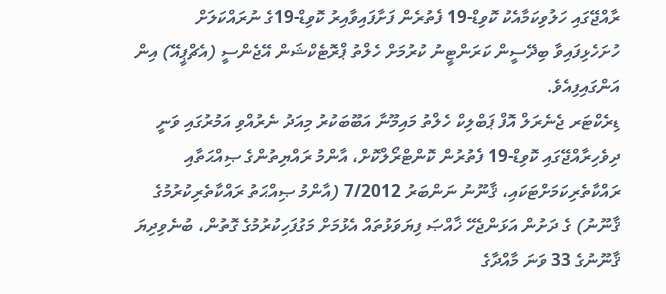ރާއްޖޭގައި ހަލުވިކަމާއެކު ކޮވިޑް-19 ފެތުރެން ފަށާފައިވާއިރު ކޮވިޑް-19ގެ ނުރައްކަލަށް ހުށަހެޅިފައިވާ ބިދޭސީން ކަރަންޓީނު ކުރުމަށް ހެލްތު ޕްރޮޓެކްޝަން އޭޖެންސީ (އެޗްޕީއޭ) އިން އަންގައިފިއެވެ.
ޑިރެކްޓަރ ޖެނެރަލް އޮފް ޕަބްލިކް ހެލްތު މައިމޫނާ އަބޫބަކުރު މިއަދު ނެރުއްވި އަމުރުގައި ވަނީ ދިވެހިރާއްޖޭގައި ކޮވިޑް-19 ފެތުރުން ކޮންޓްރޯލްކޮށް، އާންމު ރައްޔިތުންގެ ޞިއްޙަތާއި ރައްކާތެރިކަމަށްޓަކައި، ޤާނޫނު ނަންބަރު 7/2012 (އާންމު ޞިއްޙަތު ރައްކާތެރިކުރުމުގެ ޤާނޫނު) ގެ ދަށުން އަޅަންޖެހޭ ޚާއްޞަ ފިޔަވަޅުތައް އެޅުމަށް މަގުފަހިކުރުމުގެ ގޮތުން، ބުނެވިދިޔަ ޤާނޫނުގެ 33 ވަނަ މާއްދާގެ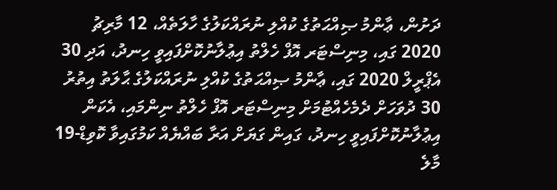ދަށުން، ޢާންމު ޞިއްޙަތުގެ ކުއްލި ނުރައްކަލުގެ ހާލަތެއް، 12 މާރިޗު 2020 ގައި، މިނިސްޓަރ އޮފް ހެލްތު އިޢުލާނުކޮށްފައިވީ ހިނދު، އަދި 30 އެޕްރީލް 2020 ގައި، ޢާންމު ޞިއްޙަތުގެ ކުއްލި ނުރައްކަލުގެ ޙާލަތު އިތުރު 30 ދުވަހަށް ދެމެހެއްޓުމަށް މިނިސްޓަރ އޮފް ހެލްތު ނިންމައި، އެކަން އިޢުލާނުކޮށްފައިވީ ހިނދު، ގައިން ގަޔަށް އަރާ ބައްޔެއް ކަމުގައިވާ ކޮވިޑް-19 މާލެ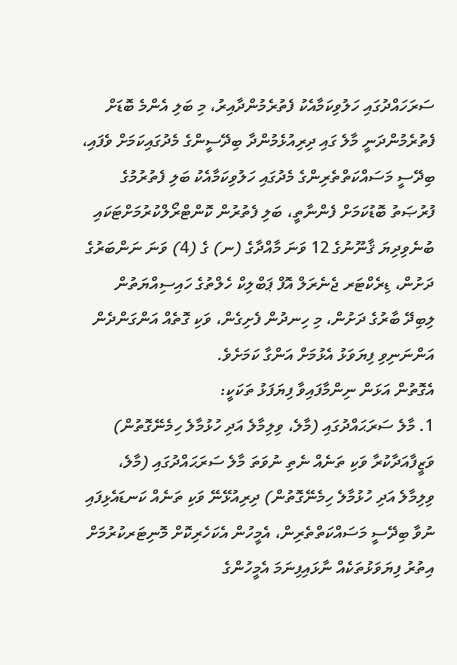ސަރަހައްދުގައި ހަލުވިކަމާއެކު ފެތުރެމުންދާއިރު، މި ބަލި އެންމެ ބޮޑަށް ފެތުރެމުންދަނީ މާލެ ގައި ދިރިއުޅެމުންދާ ބިދޭސީންގެ މެދުގައިކަމަށް ވެފައި، ބިދޭސީ މަސައްކަތްތެރިންގެ މެދުގައި ހަލުވިކަމާއެކު ބަލި ފެތުރުމުގެ ފުރުޞަތު ބޮޑުކަމަށް ފެންނާތީ، ބަލި ފެތުރުން ކޮންޓްރޯލްކުރުމަށްޓަކައި ބުނެވިދިޔަ ޤާނޫނުގެ 12 ވަނަ މާއްދާގެ (ނ) ގެ (4) ވަނަ ނަންބަރުގެ ދަށުން، ޑިރެކްޓަރ ޖެނެރަލް އޮފް ޕަބްލިކް ހެލްތުގެ ހައިސިއްޔަތުން ލިބިދޭ ބާރުގެ ދަށުން، މި ހިނދުން ފެށިގެން، ވަކި ގޮތެއް އަންގަންދެން އަންނަނިވި ފިޔަވަޅު އެޅުމަށް އަންގާ ކަމަށެވެ.
އެގޮތުން އަޅަން ނިންމާފައިވާ ފިޔަފަޅު ތަކަކީ:
1. މާލެ ސަރަޙައްދުގައި (މާލެ، ވިލިމާލެ އަދި ހުޅުމާލެ ހިމެނޭގޮތުން) ވަޒީފާއަދާކުރާ ވަކި ތަނެއް ނެތި ނުވަތަ މާލެ ސަރަޙައްދުގައި (މާލެ، ވިލިމާލެ އަދި ހުޅުމާލެ ހިމެނޭގޮތުން) ދިރިއުޅޭނޭ ވަކި ތަނެއް ކަނޑައެޅިފައި ނުވާ ބިދޭސީ މަސައްކަތްތެރިން، އެމީހުން އެކަހެރިކޮށް މޮނިޓަރކުރުމަށް އިތުރު ފިޔަވަޅުތަކެއް ނާޅައިފިނަމަ އެމީހުންގެ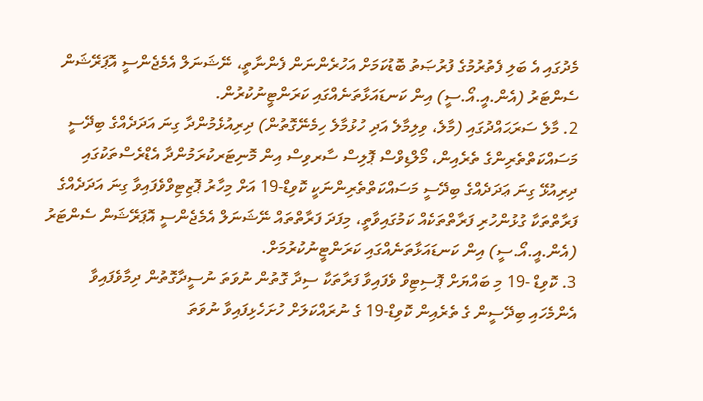މެދުގައި އެ ބަލި ފެތުރުމުގެ ފުރުޞަތު ބޮޑުކަމަށް އަހުރެންނަން ފެންނާތީ، ނޭޝަނަލް އެމެޖެންސީ އޮޕަރޭޝަން ސެންޓަރު (އެން.އީ.އޯ.ސީ) އިން ކަނޑައަޅާތަނެއްގައި ކަރަންޓީނުކުރުން.
2. މާލެ ސަރަޙައްދުގައި (މާލެ، ވިލިމާލެ އަދި ހުޅުމާލެ ހިމެނޭގޮތުން) ދިރިއުޅެމުންދާ ގިނަ އަދަދެއްގެ ބިދޭސީ މަސައްކަތްތެރިންގެ ތެރެއިން، މޯލްޑިވްސް ޕޮލިސް ސާރވިސް އިން މޮނިޓަރކުރަމުންދާ އެޑްރެސްތަކުގައި ދިރިއުޅޭ ގިނަ ޢަދަދެއްގެ ބިދޭސީ މަސައްކަތްތެރިންނަކީ ކޮވިޑް-19 އަށް މިހާރު ޕޮޒިޓިވްވެފައިވާ ގިނަ އަދަދެއްގެ ފަރާތްތަކާ ގުޅުންހުރި ފަރާތްތަކެއް ކަމުގައިވާތީ، މިފަދަ ފަރާތްތައް ނޭޝަނަލް އެމެޖެންސީ އޮޕަރޭޝަން ސެންޓަރު (އެން.އީ.އޯ.ސީ) އިން ކަނޑައަޅާތަނެއްގައި ކަރަންޓީނުކުރުމަށް.
3. ކޮވިޑް -19 މި ބައްޔަށް ޕޮސިޓިވް ވެފައިވާ ފަރާތަކާ ސިދާ ގޮތުން ނުވަތަ ނުސީދާގޮތުން ދިމާވެފައިވާ އެންމެހައި ބިދޭސީން ގެ ތެރެއިން ކޮވިޑް-19 ގެ ނުރައްކަލަށް ހުށަހެޅިފައިވާ ނުވަތަ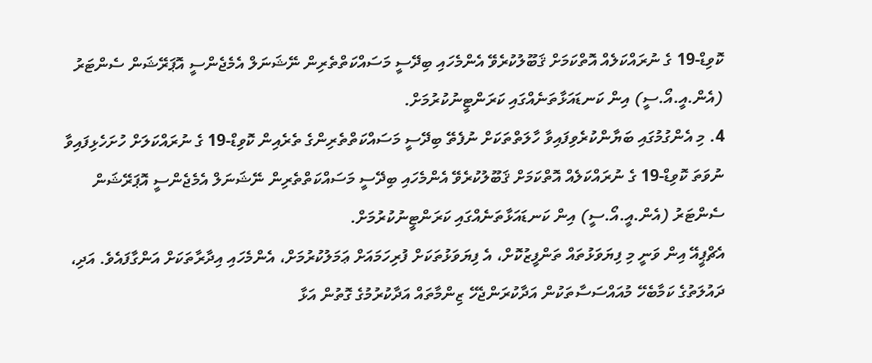ކޮވިޑް-19 ގެ ނުރައްކަލެއް އޮތްކަމަށް ޤަބޫލުކުރެވޭ އެންމެހައި ބިދޭސީ މަސައްކަތްތެރިން ނޭޝަނަލް އެމެޖެންސީ އޮޕަރޭޝަން ސެންޓަރު (އެން.އީ.އޯ.ސީ) އިން ކަނޑައަޅާތަނެއްގައި ކަރަންޓީނުކުރުމަށް.
4. މި އެންގުމުގައި ބަޔާންކުރެވިފައިވާ ހާލަތްތަކަށް ނުފެތޭ ބިދޭސީ މަސައްކަތްތެރިންގެ ތެރެއިން ކޮވިޑް-19 ގެ ނުރައްކަލަށް ހުށަހެޅިފައިވާ ނުވަތަ ކޮވިޑް-19 ގެ ނުރައްކަލެއް އޮތްކަމަށް ޤަބޫލުކުރެވޭ އެންމެހައި ބިދޭސީ މަސައްކަތްތެރިން ނޭޝަނަލް އެމެޖެންސީ އޮޕަރޭޝަން ސެންޓަރު (އެން.އީ.އޯ.ސީ) އިން ކަނޑައަޅާތަނެއްގައި ކަރަންޓީނުކުރުމަށް.
އެޗްޕީއޭ އިން ވަނީ މި ފިޔަވަޅުތައް ތަންފީޒުކޮށް، އެ ފިޔަވަޅުތަކަށް ފުރިހަމައަށް ޢަމަލުކުރުމަށް، އެންމެހައި އިދާރާތަކަށް އަންގާފައެވެ. އަދި، ދައުލަތުގެ ކަމާބެހޭ މުއައްސަސާތަކުން އަދާކުރަންޖެހޭ ޒިންމާތައް އަދާކުރުމުގެ ގޮތުން އަޅާ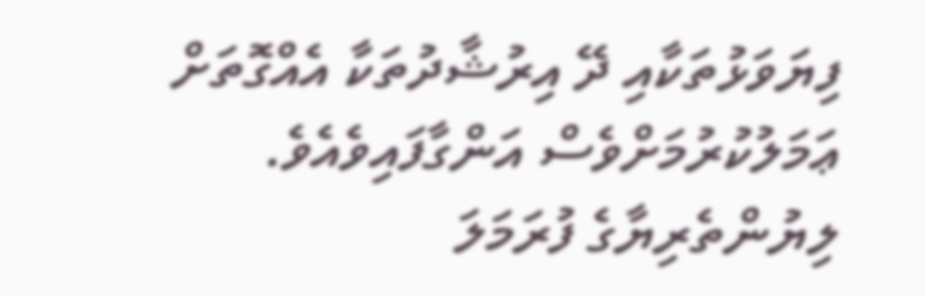ފިޔަވަޅުތަކާއި ދޭ އިރުޝާދުތަކާ އެއްގޮތަށް ޢަމަލުކުރުމަށްވެސް އަންގާފައިވެއެވެ.
ލިޔުންތެރިޔާގެ ފުރަމަލަ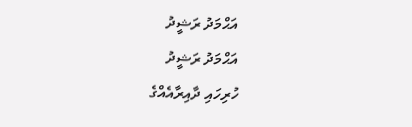އަޙްމަދު ރަޝީދު
އަޙްމަދު ރަޝީދު
ހުރިހައި ދާއިރާއެއްގެ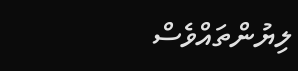ލިޔުންތައްވެސް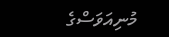މުނިއަވަސްގެ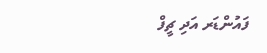ފައުންޑަރ އަދި ޗީފް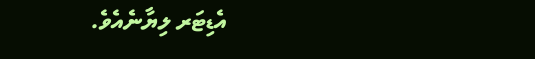އެޑިޓަރ ލިޔާނެއެވެ.